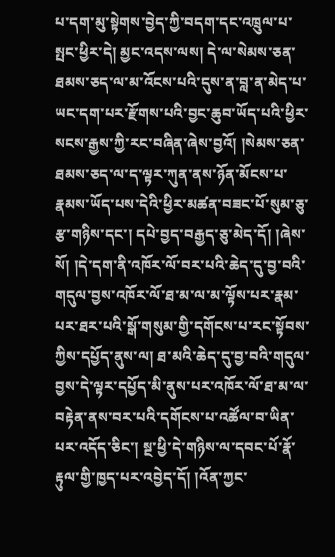པ་དག་མུ་སྟེགས་བྱེད་ཀྱི་བདག་དང་འཁྲུལ་པ་སྤང་ཕྱིར་དེ། མྱང་འདས་ལས། དེ་ལ་སེམས་ཅན་ཐམས་ཅད་ལ་མ་འོངས་པའི་དུས་ན་བླ་ན་མེད་པ་ཡང་དག་པར་རྫོགས་པའི་བྱང་ཆུབ་ཡོད་པའི་ཕྱིར་སངས་རྒྱས་ཀྱི་རང་བཞིན་ཞེས་བྱའོ། །སེམས་ཅན་ཐམས་ཅད་ལ་ད་ལྟར་ཀུན་ནས་ཉོན་མོངས་པ་རྣམས་ཡོད་པས་དེའི་ཕྱིར་མཚན་བཟང་པོ་སུམ་ཅུ་རྩ་གཉིས་དང་། དཔེ་བྱད་བརྒྱད་ཅུ་མེད་དོ། །ཞེས་སོ། །དེ་དག་ནི་འཁོར་ལོ་བར་པའི་ཆེད་དུ་བྱ་བའི་གདུལ་བྱས་འཁོར་ལོ་ཐ་མ་ལ་མ་ལྟོས་པར་རྣམ་པར་ཐར་པའི་སྒོ་གསུམ་གྱི་དགོངས་པ་རང་སྟོབས་ཀྱིས་དཔྱོད་ནུས་ལ། ཐ་མའི་ཆེད་དུ་བྱ་བའི་གདུལ་བྱས་དེ་ལྟར་དཔྱོད་མི་ནུས་པར་འཁོར་ལོ་ཐ་མ་ལ་བརྟེན་ནས་བར་པའི་དགོངས་པ་འཚོལ་བ་ཡིན་པར་འདོད་ཅིང་། སྔ་ཕྱི་དེ་གཉིས་ལ་དབང་པོ་རྣོ་རྟུལ་གྱི་ཁྱད་པར་འབྱེད་དོ། །འོན་ཀྱང་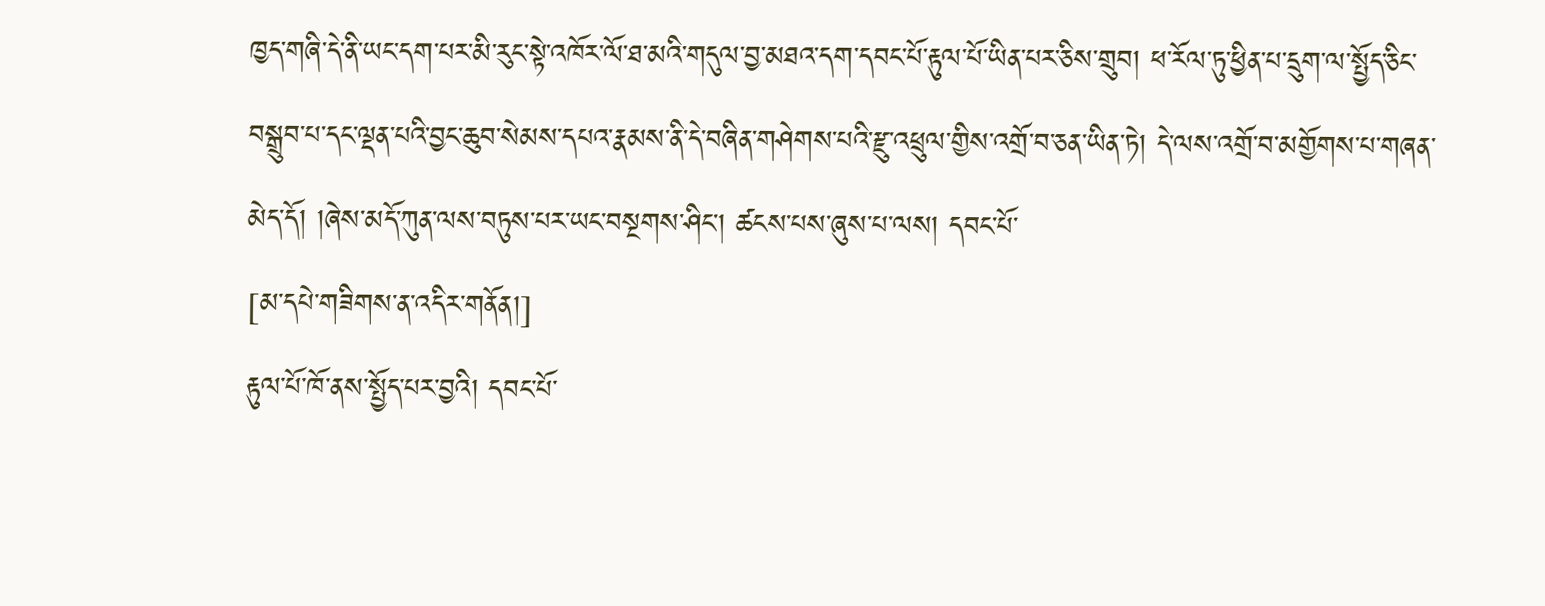ཁྱད་གཞི་དེ་ནི་ཡང་དག་པར་མི་རུང་སྟེ་འཁོར་ལོ་ཐ་མའི་གདུལ་བྱ་མཐའ་དག་དབང་པོ་རྟུལ་པོ་ཡིན་པར་ཅིས་གྲུབ། ཕ་རོལ་ཏུ་ཕྱིན་པ་དྲུག་ལ་སྤྱོད་ཅིང་བསྒྲུབ་པ་དང་ལྡན་པའི་བྱང་ཆུབ་སེམས་དཔའ་རྣམས་ནི་དེ་བཞིན་གཤེགས་པའི་རྫུ་འཕྲུལ་གྱིས་འགྲོ་བ་ཅན་ཡིན་ཏེ། དེ་ལས་འགྲོ་བ་མགྱོགས་པ་གཞན་མེད་དོ། །ཞེས་མདོ་ཀུན་ལས་བཏུས་པར་ཡང་བསྔགས་ཤིང་། ཚངས་པས་ཞུས་པ་ལས། དབང་པོ་
[མ་དཔེ་གཟིགས་ན་འདིར་གནོན།]
རྟུལ་པོ་ཁོ་ནས་སྤྱོད་པར་བྱའི། དབང་པོ་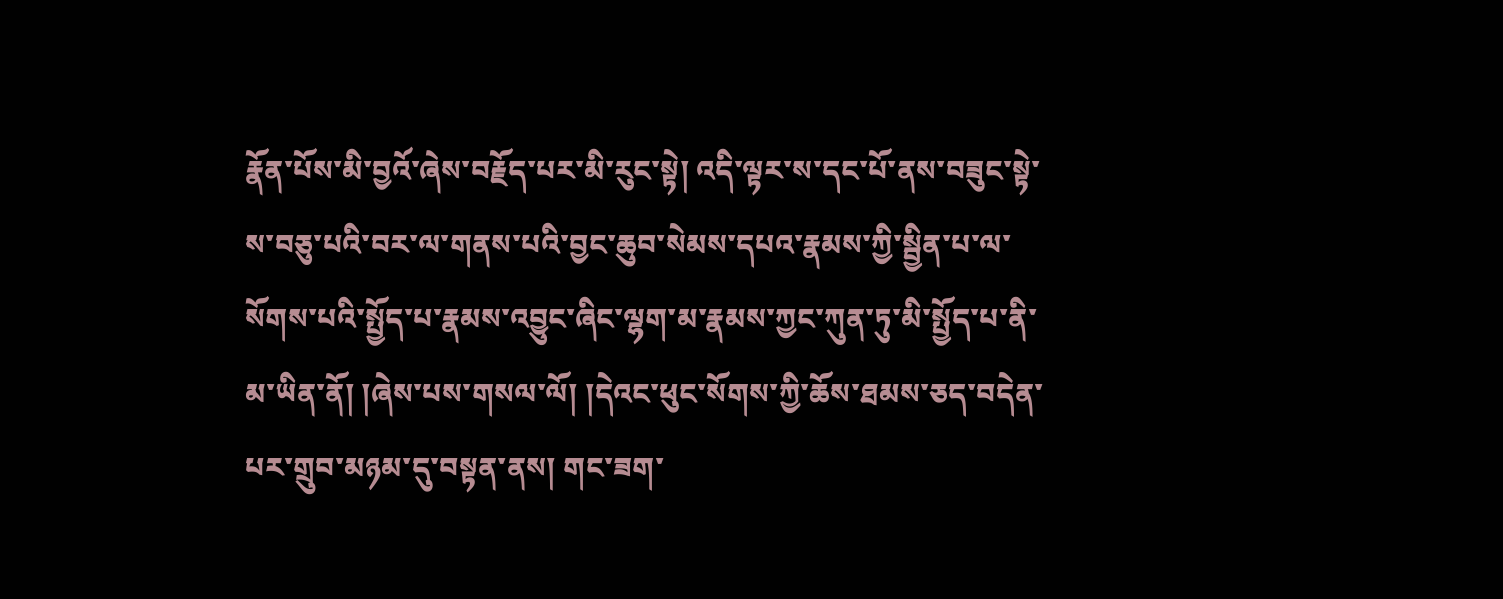རྣོན་པོས་མི་བྱའོ་ཞེས་བརྗོད་པར་མི་རུང་སྟེ། འདི་ལྟར་ས་དང་པོ་ནས་བཟུང་སྟེ་ས་བཅུ་པའི་བར་ལ་གནས་པའི་བྱང་ཆུབ་སེམས་དཔའ་རྣམས་ཀྱི་སྦྱིན་པ་ལ་སོགས་པའི་སྤྱོད་པ་རྣམས་འབྱུང་ཞིང་ལྷག་མ་རྣམས་ཀྱང་ཀུན་ཏུ་མི་སྤྱོད་པ་ནི་མ་ཡིན་ནོ། །ཞེས་པས་གསལ་ལོ། །དེའང་ཕུང་སོགས་ཀྱི་ཆོས་ཐམས་ཅད་བདེན་པར་གྲུབ་མཉམ་དུ་བསྟན་ནས། གང་ཟག་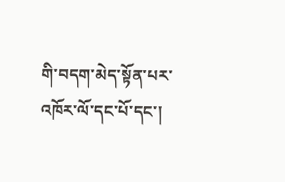གི་བདག་མེད་སྟོན་པར་འཁོར་ལོ་དང་པོ་དང་།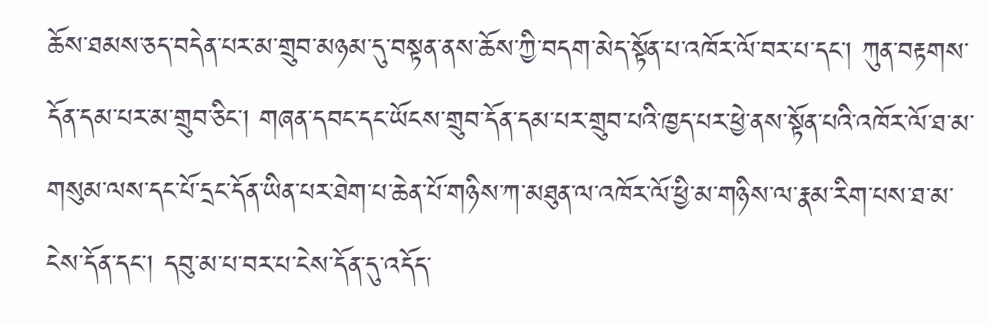ཆོས་ཐམས་ཅད་བདེན་པར་མ་གྲུབ་མཉམ་དུ་བསྟན་ནས་ཆོས་ཀྱི་བདག་མེད་སྟོན་པ་འཁོར་ལོ་བར་པ་དང་། ཀུན་བརྟགས་དོན་དམ་པར་མ་གྲུབ་ཅིང་། གཞན་དབང་དང་ཡོངས་གྲུབ་དོན་དམ་པར་གྲུབ་པའི་ཁྱད་པར་ཕྱེ་ནས་སྟོན་པའི་འཁོར་ལོ་ཐ་མ་གསུམ་ལས་དང་པོ་དྲང་དོན་ཡིན་པར་ཐེག་པ་ཆེན་པོ་གཉིས་ཀ་མཐུན་ལ་འཁོར་ལོ་ཕྱི་མ་གཉིས་ལ་རྣམ་རིག་པས་ཐ་མ་ངེས་དོན་དང་། དབུ་མ་པ་བར་པ་ངེས་དོན་དུ་འདོད་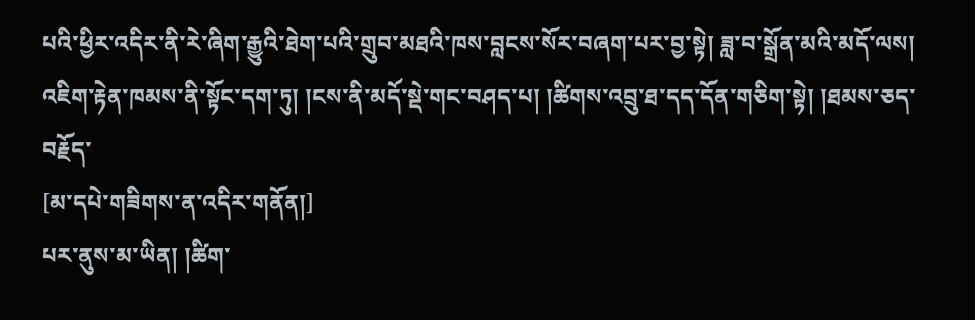པའི་ཕྱིར་འདིར་ནི་རེ་ཞིག་རྒྱུའི་ཐེག་པའི་གྲུབ་མཐའི་ཁས་བླངས་སོར་བཞག་པར་བྱ་སྟེ། ཟླ་བ་སྒྲོན་མའི་མདོ་ལས། འཇིག་རྟེན་ཁམས་ནི་སྟོང་དག་ཏུ། །ངས་ནི་མདོ་སྡེ་གང་བཤད་པ། །ཚིགས་འབྲུ་ཐ་དད་དོན་གཅིག་སྟེ། །ཐམས་ཅད་བརྗོད་
[མ་དཔེ་གཟིགས་ན་འདིར་གནོན།]
པར་ནུས་མ་ཡིན། །ཚིག་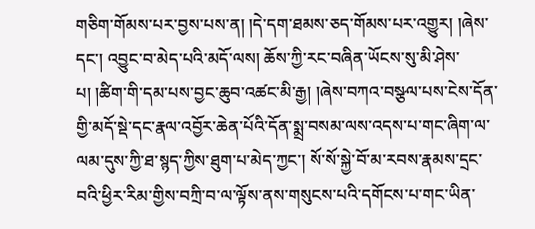གཅིག་གོམས་པར་བྱས་པས་ན། །དེ་དག་ཐམས་ཅད་གོམས་པར་འགྱུར། །ཞེས་དང་། འབྱུང་བ་མེད་པའི་མདོ་ལས། ཆོས་ཀྱི་རང་བཞིན་ཡོངས་སུ་མི་ཤེས་པ། །ཚིག་གི་དམ་པས་བྱང་ཆུབ་འཚང་མི་རྒྱ། །ཞེས་བཀའ་བསྩལ་པས་ངེས་དོན་གྱི་མདོ་སྡེ་དང་རྣལ་འབྱོར་ཆེན་པོའི་དོན་སྨྲ་བསམ་ལས་འདས་པ་གང་ཞིག་ལ་ལམ་དུས་ཀྱི་ཐ་སྙད་ཀྱིས་ཐུག་པ་མེད་ཀྱང་། སོ་སོ་སྐྱེ་བོ་མ་རབས་རྣམས་དྲང་བའི་ཕྱིར་རིམ་གྱིས་བཀྲི་བ་ལ་ལྟོས་ནས་གསུངས་པའི་དགོངས་པ་གང་ཡིན་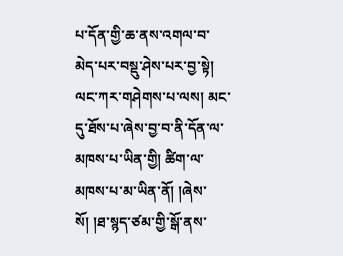པ་དོན་གྱི་ཆ་ནས་འགལ་བ་མེད་པར་བསྡུ་ཤེས་པར་བྱ་སྟེ། ལང་ཀར་གཤེགས་པ་ལས། མང་དུ་ཐོས་པ་ཞེས་བྱ་བ་ནི་དོན་ལ་མཁས་པ་ཡིན་གྱི། ཚིག་ལ་མཁས་པ་མ་ཡིན་ནོ། །ཞེས་སོ། །ཐ་སྙད་ཙམ་གྱི་སྒོ་ནས་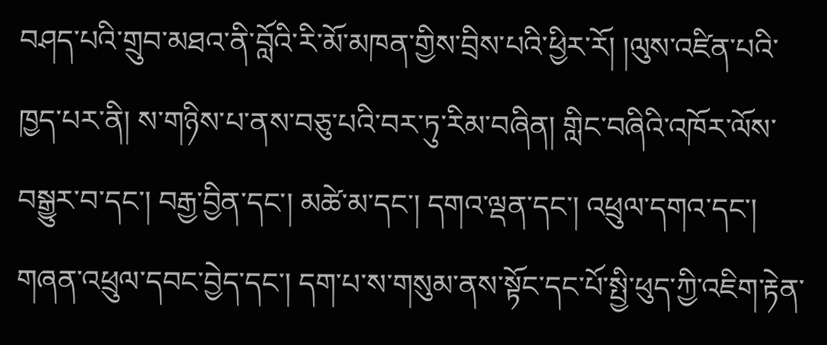བཤད་པའི་གྲུབ་མཐའ་ནི་བློའི་རི་མོ་མཁན་གྱིས་བྲིས་པའི་ཕྱིར་རོ། །ལུས་འཛིན་པའི་ཁྱད་པར་ནི། ས་གཉིས་པ་ནས་བཅུ་པའི་བར་ཏུ་རིམ་བཞིན། གླིང་བཞིའི་འཁོར་ལོས་བསྒྱུར་བ་དང་། བརྒྱ་བྱིན་དང་། མཚེ་མ་དང་། དགའ་ལྡན་དང་། འཕྲུལ་དགའ་དང་། གཞན་འཕྲུལ་དབང་བྱེད་དང་། དག་པ་ས་གསུམ་ནས་སྟོང་དང་པོ་སྤྱི་ཕུད་ཀྱི་འཇིག་རྟེན་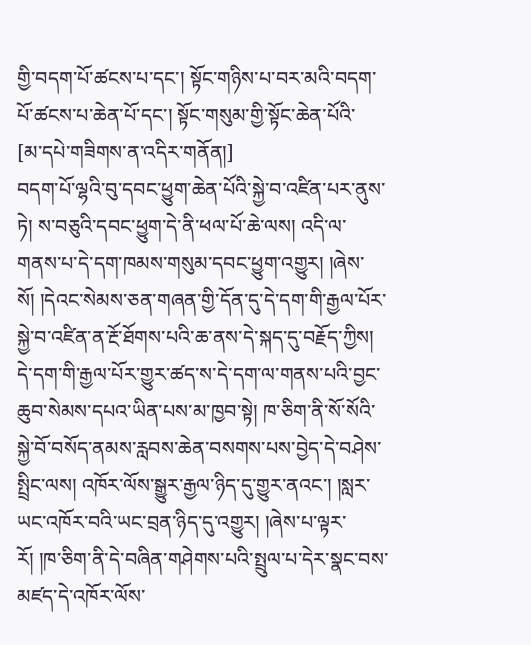གྱི་བདག་པོ་ཚངས་པ་དང་། སྟོང་གཉིས་པ་བར་མའི་བདག་པོ་ཚངས་པ་ཆེན་པོ་དང་། སྟོང་གསུམ་གྱི་སྟོང་ཆེན་པོའི་
[མ་དཔེ་གཟིགས་ན་འདིར་གནོན།]
བདག་པོ་ལྷའི་བུ་དབང་ཕྱུག་ཆེན་པོའི་སྐྱེ་བ་འཛིན་པར་ནུས་ཏེ། ས་བཅུའི་དབང་ཕྱུག་དེ་ནི་ཕལ་པོ་ཆེ་ལས། འདི་ལ་གནས་པ་དེ་དག་ཁམས་གསུམ་དབང་ཕྱུག་འགྱུར། །ཞེས་སོ། །དེའང་སེམས་ཅན་གཞན་གྱི་དོན་དུ་དེ་དག་གི་རྒྱལ་པོར་སྐྱེ་བ་འཛིན་ན་རྔོ་ཐོགས་པའི་ཆ་ནས་དེ་སྐད་དུ་བརྗོད་ཀྱིས། དེ་དག་གི་རྒྱལ་པོར་གྱུར་ཚད་ས་དེ་དག་ལ་གནས་པའི་བྱང་ཆུབ་སེམས་དཔའ་ཡིན་པས་མ་ཁྱབ་སྟེ། ཁ་ཅིག་ནི་སོ་སོའི་སྐྱེ་བོ་བསོད་ནམས་རླབས་ཆེན་བསགས་པས་བྱེད་དེ་བཤེས་སྤྲིང་ལས། འཁོར་ལོས་སྒྱུར་རྒྱལ་ཉིད་དུ་གྱུར་ནའང་། །སླར་ཡང་འཁོར་བའི་ཡང་བྲན་ཉིད་དུ་འགྱུར། །ཞེས་པ་ལྟར་རོ། །ཁ་ཅིག་ནི་དེ་བཞིན་གཤེགས་པའི་སྤྲུལ་པ་དེར་སྣང་བས་མཛད་དེ་འཁོར་ལོས་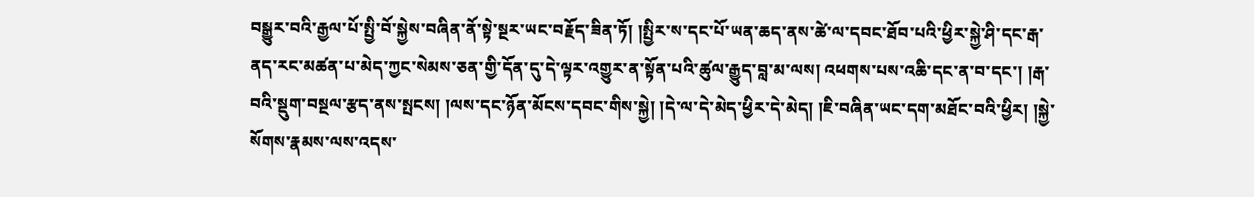བསྒྱུར་བའི་རྒྱལ་པོ་སྤྱི་བོ་སྐྱེས་བཞིན་ནོ་སྟེ་སྔར་ཡང་བརྗོད་ཟིན་ཏོ། །སྤྱིར་ས་དང་པོ་ཡན་ཆད་ནས་ཚེ་ལ་དབང་ཐོབ་པའི་ཕྱིར་སྐྱེ་ཤི་དང་རྒ་ནད་རང་མཚན་པ་མེད་ཀྱང་སེམས་ཅན་གྱི་དོན་དུ་དེ་ལྟར་འགྱུར་ན་སྟོན་པའི་ཚུལ་རྒྱུད་བླ་མ་ལས། འཕགས་པས་འཆི་དང་ན་བ་དང་། །རྒ་བའི་སྡུག་བསྔལ་རྩད་ནས་སྤངས། །ལས་དང་ཉོན་མོངས་དབང་གིས་སྐྱེ། །དེ་ལ་དེ་མེད་ཕྱིར་དེ་མེད། །ཇི་བཞིན་ཡང་དག་མཐོང་བའི་ཕྱིར། །སྐྱེ་སོགས་རྣམས་ལས་འདས་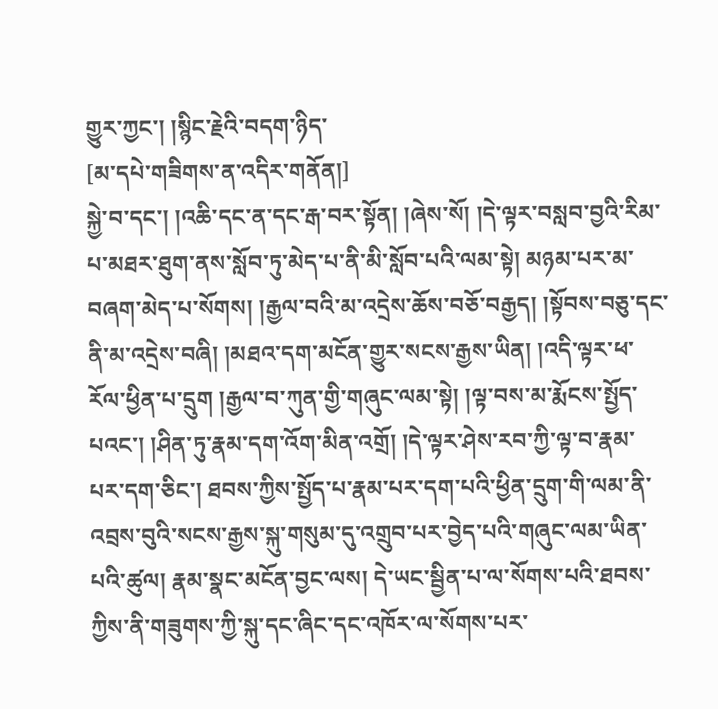གྱུར་ཀྱང་། །སྙིང་རྗེའི་བདག་ཉིད་
[མ་དཔེ་གཟིགས་ན་འདིར་གནོན།]
སྐྱེ་བ་དང་། །འཆི་དང་ན་དང་རྒ་བར་སྟོན། །ཞེས་སོ། །དེ་ལྟར་བསླབ་བྱའི་རིམ་པ་མཐར་ཐུག་ནས་སློབ་ཏུ་མེད་པ་ནི་མི་སློབ་པའི་ལམ་སྟེ། མཉམ་པར་མ་བཞག་མེད་པ་སོགས། །རྒྱལ་བའི་མ་འདྲེས་ཆོས་བཅོ་བརྒྱད། །སྟོབས་བཅུ་དང་ནི་མ་འདྲེས་བཞི། །མཐའ་དག་མངོན་གྱུར་སངས་རྒྱས་ཡིན། །འདི་ལྟར་ཕ་རོལ་ཕྱིན་པ་དྲུག །རྒྱལ་བ་ཀུན་གྱི་གཞུང་ལམ་སྟེ། །ལྟ་བས་མ་རྨོངས་སྤྱོད་པའང་། །ཤིན་ཏུ་རྣམ་དག་འོག་མིན་འགྲོ། །དེ་ལྟར་ཤེས་རབ་ཀྱི་ལྟ་བ་རྣམ་པར་དག་ཅིང་། ཐབས་ཀྱིས་སྤྱོད་པ་རྣམ་པར་དག་པའི་ཕྱིན་དྲུག་གི་ལམ་ནི་འབྲས་བུའི་སངས་རྒྱས་སྐུ་གསུམ་དུ་འགྲུབ་པར་བྱེད་པའི་གཞུང་ལམ་ཡིན་པའི་ཚུལ། རྣམ་སྣང་མངོན་བྱང་ལས། དེ་ཡང་སྦྱིན་པ་ལ་སོགས་པའི་ཐབས་ཀྱིས་ནི་གཟུགས་ཀྱི་སྐུ་དང་ཞིང་དང་འཁོར་ལ་སོགས་པར་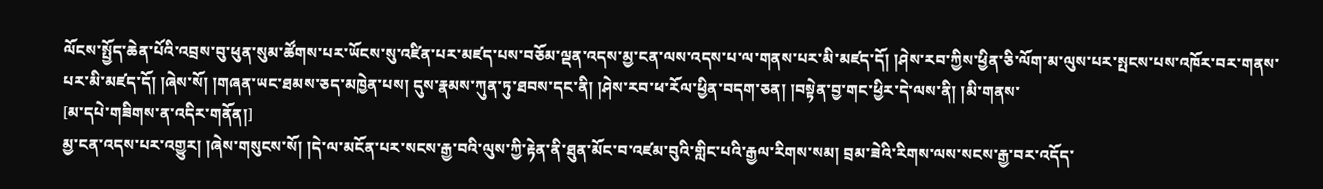ལོངས་སྤྱོད་ཆེན་པོའི་འབྲས་བུ་ཕུན་སུམ་ཚོགས་པར་ཡོངས་སུ་འཛིན་པར་མཛད་པས་བཅོམ་ལྡན་འདས་མྱ་ངན་ལས་འདས་པ་ལ་གནས་པར་མི་མཛད་དོ། །ཤེས་རབ་ཀྱིས་ཕྱིན་ཅི་ལོག་མ་ལུས་པར་སྤངས་པས་འཁོར་བར་གནས་པར་མི་མཛད་དོ། །ཞེས་སོ། །གཞན་ཡང་ཐམས་ཅད་མཁྱེན་པས། དུས་རྣམས་ཀུན་ཏུ་ཐབས་དང་ནི། །ཤེས་རབ་ཕ་རོལ་ཕྱིན་བདག་ཅན། །བསྟེན་བྱ་གང་ཕྱིར་དེ་ལས་ནི། །མི་གནས་
[མ་དཔེ་གཟིགས་ན་འདིར་གནོན།]
མྱ་ངན་འདས་པར་འགྱུར། །ཞེས་གསུངས་སོ། །དེ་ལ་མངོན་པར་སངས་རྒྱ་བའི་ལུས་ཀྱི་རྟེན་ནི་ཐུན་མོང་བ་འཛམ་བུའི་གླིང་པའི་རྒྱལ་རིགས་སམ། བྲམ་ཟེའི་རིགས་ལས་སངས་རྒྱ་བར་འདོད་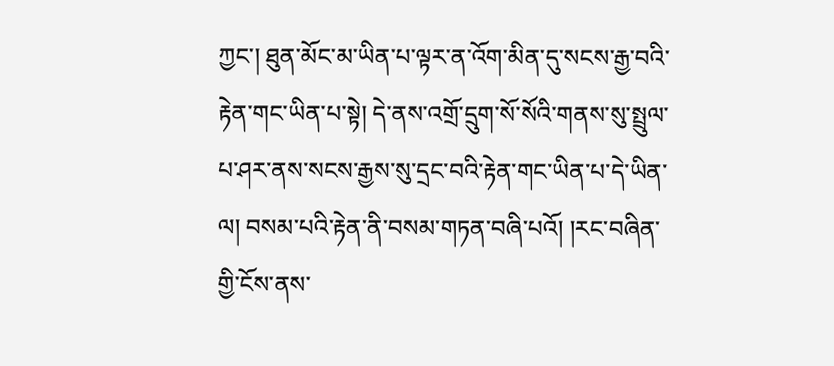ཀྱང་། ཐུན་མོང་མ་ཡིན་པ་ལྟར་ན་འོག་མིན་དུ་སངས་རྒྱ་བའི་རྟེན་གང་ཡིན་པ་སྟེ། དེ་ནས་འགྲོ་དྲུག་སོ་སོའི་གནས་སུ་སྤྲུལ་པ་ཤར་ནས་སངས་རྒྱས་སུ་དྲང་བའི་རྟེན་གང་ཡིན་པ་དེ་ཡིན་ལ། བསམ་པའི་རྟེན་ནི་བསམ་གཏན་བཞི་པའོ། །རང་བཞིན་གྱི་ངོས་ནས་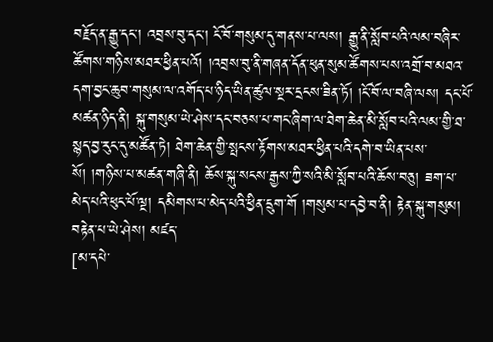བརྗོད་ན་རྒྱུ་དང་། འབྲས་བུ་དང་། ངོ་བོ་གསུམ་དུ་གནས་པ་ལས། རྒྱུ་ནི་སློབ་པའི་ལམ་བཞིར་ཚོགས་གཉིས་མཐར་ཕྱིན་པའོ། །འབྲས་བུ་ནི་གཞན་དོན་ཕུན་སུམ་ཚོགས་པས་འགྲོ་བ་མཐའ་དག་བྱང་ཆུབ་གསུམ་ལ་འགོད་པ་ཉིད་ཡིན་ཚུལ་སྔར་དྲངས་ཟིན་ཏོ། །ངོ་བོ་ལ་བཞི་ལས། དང་པོ་མཚན་ཉིད་ནི། སྐུ་གསུམ་ཡེ་ཤེས་དང་བཅས་པ་གང་ཞིག་ལ་ཐེག་ཆེན་མི་སློབ་པའི་ལམ་གྱི་ཐ་སྙད་བྱ་རུང་དུ་མཚོན་ཏེ། ཐེག་ཆེན་གྱི་སྤངས་རྟོགས་མཐར་ཕྱིན་པའི་དགེ་བ་ཡིན་པས་སོ། །གཉིས་པ་མཚན་གཞི་ནི། ཆོས་སྐུ་སངས་རྒྱས་ཀྱི་སའི་མི་སློབ་པའི་ཆོས་བཅུ། ཟག་པ་མེད་པའི་ཕུང་པོ་ལྔ། དམིགས་པ་མེད་པའི་ཕྱིན་དྲུག་གོ །གསུམ་པ་དབྱེ་བ་ནི། རྟེན་སྐུ་གསུམ། བརྟེན་པ་ཡེ་ཤེས། མཛད་
[མ་དཔེ་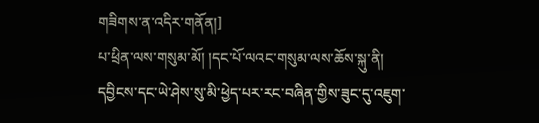གཟིགས་ན་འདིར་གནོན།]
པ་ཕྲིན་ལས་གསུམ་མོ། །དང་པོ་ལའང་གསུམ་ལས་ཆོས་སྐུ་ནི། དབྱིངས་དང་ཡེ་ཤེས་སུ་མི་ཕྱེད་པར་རང་བཞིན་གྱིས་ཟུང་དུ་འཇུག་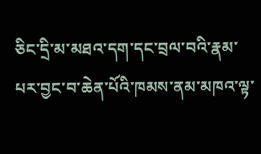ཅིང་དྲི་མ་མཐའ་དག་དང་བྲལ་བའི་རྣམ་པར་བྱང་བ་ཆེན་པོའི་ཁམས་ནམ་མཁའ་ལྟ་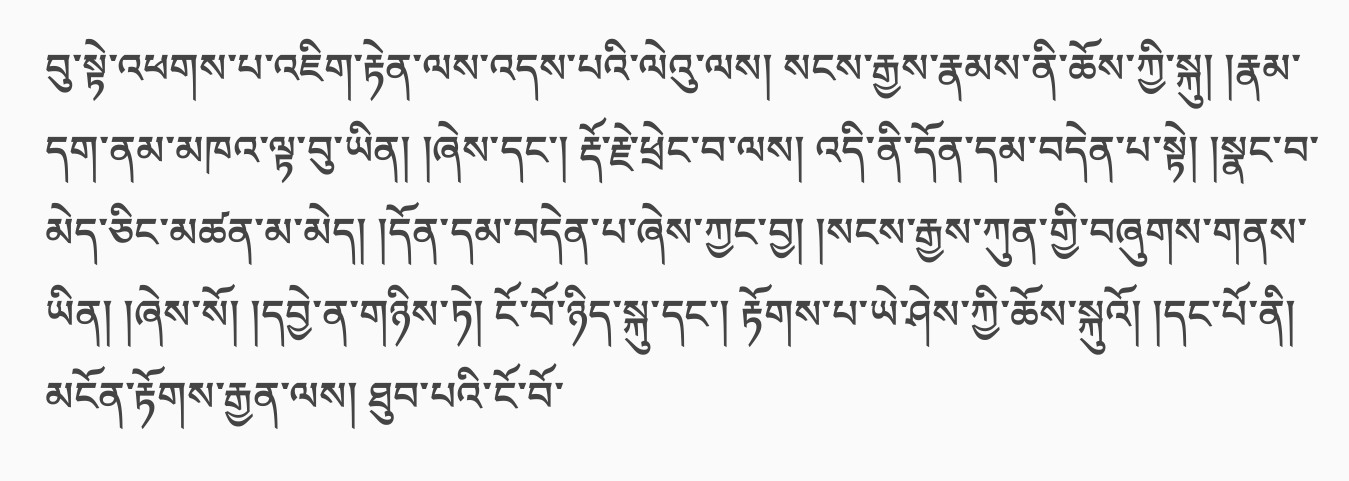བུ་སྟེ་འཕགས་པ་འཇིག་རྟེན་ལས་འདས་པའི་ལེའུ་ལས། སངས་རྒྱས་རྣམས་ནི་ཆོས་ཀྱི་སྐུ། །རྣམ་དག་ནམ་མཁའ་ལྟ་བུ་ཡིན། །ཞེས་དང་། རྡོ་རྗེ་ཕྲེང་བ་ལས། འདི་ནི་དོན་དམ་བདེན་པ་སྟེ། །སྣང་བ་མེད་ཅིང་མཚན་མ་མེད། །དོན་དམ་བདེན་པ་ཞེས་ཀྱང་བྱ། །སངས་རྒྱས་ཀུན་གྱི་བཞུགས་གནས་ཡིན། །ཞེས་སོ། །དབྱེ་ན་གཉིས་ཏེ། ངོ་བོ་ཉིད་སྐུ་དང་། རྟོགས་པ་ཡེ་ཤེས་ཀྱི་ཆོས་སྐུའོ། །དང་པོ་ནི། མངོན་རྟོགས་རྒྱན་ལས། ཐུབ་པའི་ངོ་བོ་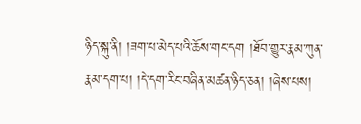ཉིད་སྐུ་ནི། །ཟག་པ་མེད་པའི་ཆོས་གང་དག །ཐོབ་གྱུར་རྣམ་ཀུན་རྣམ་དག་པ། །དེ་དག་རིང་བཞིན་མཚན་ཉིད་ཅན། །ཞེས་པས།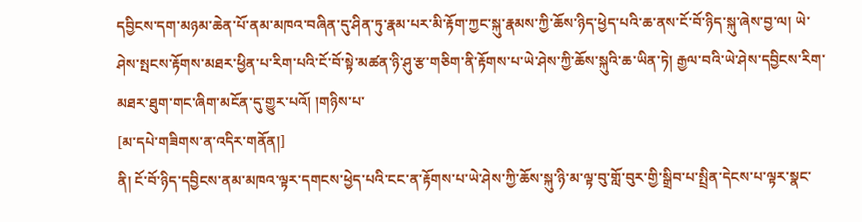དབྱིངས་དག་མཉམ་ཆེན་པོ་ནམ་མཁའ་བཞིན་དུ་ཤིན་ཏུ་རྣམ་པར་མི་རྟོག་ཀྱང་སྐུ་རྣམས་ཀྱི་ཆོས་ཉིད་ཕྱེད་པའི་ཆ་ནས་ངོ་བོ་ཉིད་སྐུ་ཞེས་བྱ་ལ། ཡེ་ཤེས་སྤངས་རྟོགས་མཐར་ཕྱིན་པ་རིག་པའི་ངོ་བོ་སྟེ་མཚན་ཉི་ཤུ་རྩ་གཅིག་ནི་རྟོགས་པ་ཡེ་ཤེས་ཀྱི་ཆོས་སྐུའི་ཆ་ཡིན་ཏེ། རྒྱལ་བའི་ཡེ་ཤེས་དབྱིངས་རིག་མཐར་ཐུག་གང་ཞིག་མངོན་དུ་གྱུར་པའོ། །གཉིས་པ་
[མ་དཔེ་གཟིགས་ན་འདིར་གནོན།]
ནི། ངོ་བོ་ཉིད་དབྱིངས་ནམ་མཁའ་ལྟར་དགངས་ཕྱེད་པའི་ངང་ན་རྟོགས་པ་ཡེ་ཤེས་ཀྱི་ཆོས་སྐུ་ཉི་མ་ལྟ་བུ་གློ་བུར་གྱི་སྒྲིབ་པ་སྤྲིན་དེངས་པ་ལྟར་སྣང་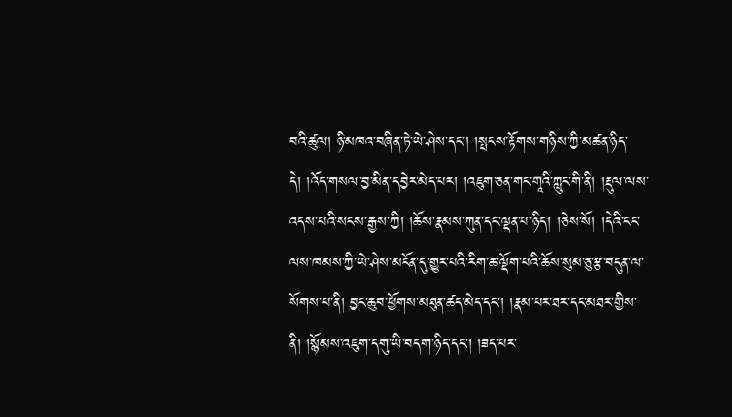བའི་ཚུལ། ཉི་མཁའ་བཞིན་ཏེ་ཡེ་ཤེས་དང་། །སྤངས་རྟོགས་གཉིས་ཀྱི་མཚན་ཉིད་དེ། །འོད་གསལ་བྱ་མིན་དབྱེར་མེད་པར། །འཇུག་ཅན་གང་གཱའི་ཀླུང་གི་ནི། །རྡུལ་ལས་འདས་པའི་སངས་རྒྱས་ཀྱི། །ཆོས་རྣམས་ཀུན་དང་ལྡན་པ་ཉིད། །ཅེས་སོ། །དེའི་ངང་ལས་ཁམས་ཀྱི་ཡེ་ཤེས་མངོན་དུ་གྱུར་པའི་རིག་ཆ་ལྡོག་པའི་ཆོས་སུམ་ཅུ་རྩ་བདུན་ལ་སོགས་པ་ནི། བྱང་ཆུབ་ཕྱོགས་མཐུན་ཚད་མེད་དང་། །རྣམ་པར་ཐར་དང་མཐར་གྱིས་ནི། །སྙོམས་འཇུག་དགུ་ཡི་བདག་ཉིད་དང་། །ཟད་པར་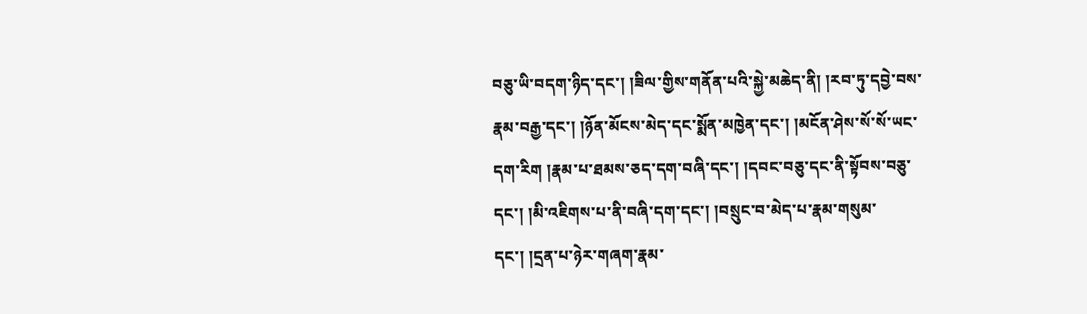བཅུ་ཡི་བདག་ཉིད་དང་། །ཟིལ་གྱིས་གནོན་པའི་སྐྱེ་མཆེད་ནི། །རབ་ཏུ་དབྱེ་བས་རྣམ་བརྒྱ་དང་། །ཉོན་མོངས་མེད་དང་སྨོན་མཁྱེན་དང་། །མངོན་ཤེས་སོ་སོ་ཡང་དག་རིག །རྣམ་པ་ཐམས་ཅད་དག་བཞི་དང་། །དབང་བཅུ་དང་ནི་སྟོབས་བཅུ་དང་། །མི་འཇིགས་པ་ནི་བཞི་དག་དང་། །བསྲུང་བ་མེད་པ་རྣམ་གསུམ་དང་། །དྲན་པ་ཉེར་གཞག་རྣམ་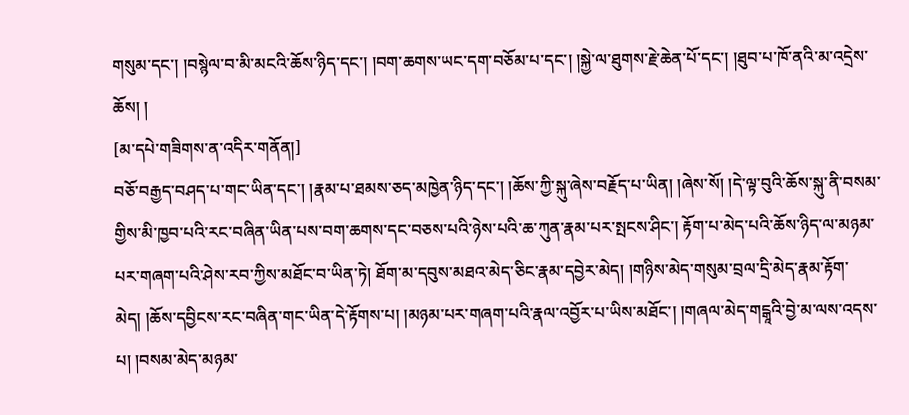གསུམ་དང་། །བསྙེལ་བ་མི་མངའི་ཆོས་ཉིད་དང་། །བག་ཆགས་ཡང་དག་བཅོམ་པ་དང་། །སྐྱེ་ལ་ཐུགས་རྗེ་ཆེན་པོ་དང་། །ཐུབ་པ་ཁོ་ནའི་མ་འདྲེས་ཆོས། །
[མ་དཔེ་གཟིགས་ན་འདིར་གནོན།]
བཅོ་བརྒྱད་བཤད་པ་གང་ཡིན་དང་། །རྣམ་པ་ཐམས་ཅད་མཁྱེན་ཉིད་དང་། །ཆོས་ཀྱི་སྐུ་ཞེས་བརྗོད་པ་ཡིན། །ཞེས་སོ། །དེ་ལྟ་བུའི་ཆོས་སྐུ་ནི་བསམ་གྱིས་མི་ཁྱབ་པའི་རང་བཞིན་ཡིན་པས་བག་ཆགས་དང་བཅས་པའི་ཉེས་པའི་ཆ་ཀུན་རྣམ་པར་སྤངས་ཤིང་། རྟོག་པ་མེད་པའི་ཆོས་ཉིད་ལ་མཉམ་པར་གཞག་པའི་ཤེས་རབ་ཀྱིས་མཐོང་བ་ཡིན་ཏེ། ཐོག་མ་དབུས་མཐའ་མེད་ཅིང་རྣམ་དབྱེར་མེད། །གཉིས་མེད་གསུམ་བྲལ་དྲི་མེད་རྣམ་རྟོག་མེད། །ཆོས་དབྱིངས་རང་བཞིན་གང་ཡིན་དེ་རྟོགས་པ། །མཉམ་པར་གཞག་པའི་རྣལ་འབྱོར་པ་ཡིས་མཐོང་། །གཞལ་མེད་གངྒཱའི་བྱེ་མ་ལས་འདས་པ། །བསམ་མེད་མཉམ་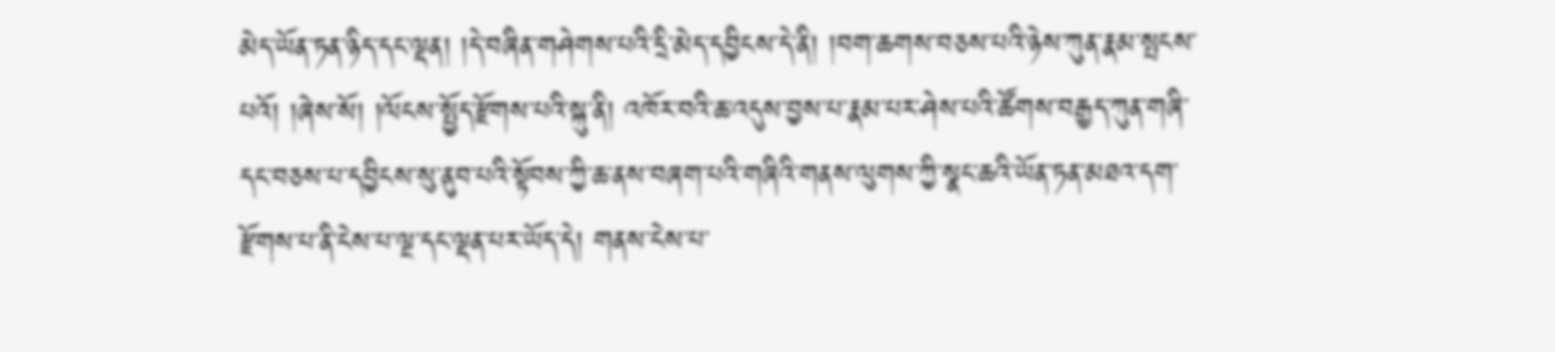མེད་ཡོན་ཏན་ཉིད་དང་ལྡན། །དེ་བཞིན་གཤེགས་པའི་དྲི་མེད་དབྱིངས་དེ་ནི། །བག་ཆགས་བཅས་པའི་ཉེས་ཀུན་རྣམ་སྤངས་པའོ། །ཞེས་སོ། །ལོངས་སྤྱོད་རྫོགས་པའི་སྐུ་ནི། འཁོར་བའི་ཆ་འདུས་བྱས་པ་རྣམ་པར་ཤེས་པའི་ཚོགས་བརྒྱད་ཀུན་གཞི་དང་བཅས་པ་དབྱིངས་སུ་ནུབ་པའི་སྟོབས་ཀྱི་ཆ་ནས་བཞག་པའི་གཞིའི་གནས་ལུགས་ཀྱི་སྣང་ཆའི་ཡོན་ཏན་མཐའ་དག་རྫོགས་པ་ནི་ངེས་པ་ལྔ་དང་ལྡན་པར་ཡོད་དེ། གནས་ངེས་པ་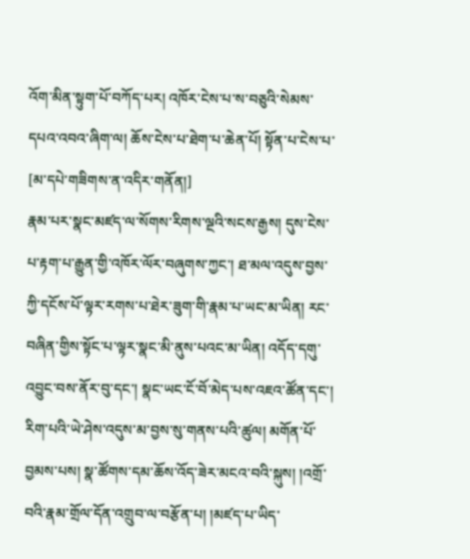འོག་མིན་སྟུག་པོ་བཀོད་པར། འཁོར་ངེས་པ་ས་བཅུའི་སེམས་དཔའ་འབའ་ཞིག་ལ། ཆོས་ངེས་པ་ཐེག་པ་ཆེན་པོ། སྟོན་པ་ངེས་པ་
[མ་དཔེ་གཟིགས་ན་འདིར་གནོན།]
རྣམ་པར་སྣང་མཛད་ལ་སོགས་རིགས་ལྔའི་སངས་རྒྱས། དུས་ངེས་པ་རྟག་པ་རྒྱུན་གྱི་འཁོར་ལོར་བཞུགས་ཀྱང་། ཐ་མལ་འདུས་བྱས་ཀྱི་དངོས་པོ་ལྟར་རགས་པ་ཐེར་ཟུག་གི་རྣམ་པ་ཡང་མ་ཡིན། རང་བཞིན་གྱིས་སྟོང་པ་ལྟར་སྣང་མི་ནུས་པའང་མ་ཡིན། འདོད་དགུ་འབྱུང་བས་ནོར་བུ་དང་། སྣང་ཡང་ངོ་བོ་མེད་པས་འཇའ་ཚོན་དང་། རིག་པའི་ཡེ་ཤེས་འདུས་མ་བྱས་སུ་གནས་པའི་ཚུལ། མགོན་པོ་བྱམས་པས། སྣ་ཚོགས་དམ་ཆོས་འོད་ཟེར་མངའ་བའི་སྐུས། །འགྲོ་བའི་རྣམ་གྲོལ་དོན་འགྲུབ་ལ་བརྩོན་པ། །མཛད་པ་ཡིད་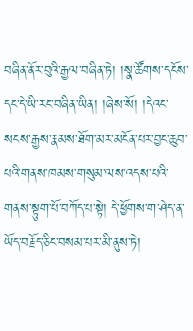བཞིན་ནོར་བུའི་རྒྱལ་བཞིན་ཏེ། །སྣ་ཚོགས་དངོས་དང་དེ་ཡི་རང་བཞིན་ཡིན། །ཞེས་སོ། །དེའང་སངས་རྒྱས་རྣམས་ཐོག་མར་མངོན་པར་བྱང་ཆུབ་པའི་གནས་ཁམས་གསུམ་ལས་འདས་པའི་གནས་སྟུག་པོ་བཀོད་པ་སྟེ། དེ་ཕྱོགས་ག་ཤེད་ན་ཡོད་བརྗོད་ཅིང་བསམ་པར་མི་ནུས་ཏེ།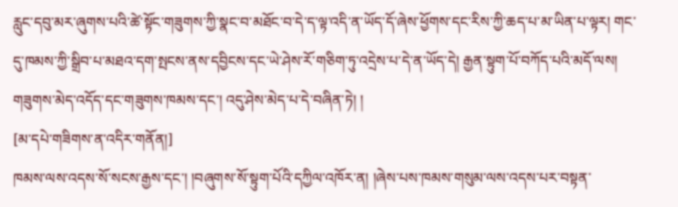རླུང་དབུ་མར་ཞུགས་པའི་ཚེ་སྟོང་གཟུགས་ཀྱི་སྣང་བ་མཐོང་བ་དེ་ད་ལྟ་འདི་ན་ཡོད་དོ་ཞེས་ཕྱོགས་དང་རིས་ཀྱི་ཆད་པ་མ་ཡིན་པ་ལྟར། གང་དུ་ཁམས་ཀྱི་སྒྲིབ་པ་མཐའ་དག་སྤངས་ནས་དབྱིངས་དང་ཡེ་ཤེས་རོ་གཅིག་ཏུ་འདྲེས་པ་དེ་ན་ཡོད་དེ། རྒྱན་སྟུག་པོ་བཀོད་པའི་མདོ་ལས། གཟུགས་མེད་འདོད་དང་གཟུགས་ཁམས་དང་། འདུ་ཤེས་མེད་པ་དེ་བཞིན་ཏེ། །
[མ་དཔེ་གཟིགས་ན་འདིར་གནོན།]
ཁམས་ལས་འདས་སོ་སངས་རྒྱས་དང་། །བཞུགས་སོ་སྟུག་པོའི་དཀྱིལ་འཁོར་ན། །ཞེས་པས་ཁམས་གསུམ་ལས་འདས་པར་བསྟན་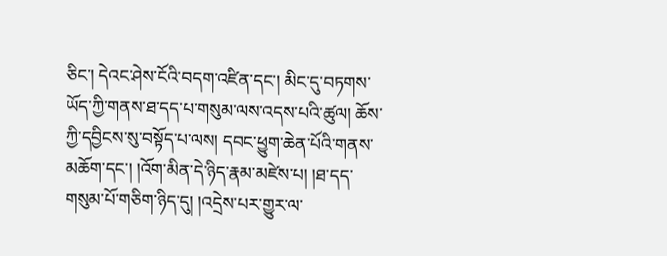ཅིང་། དེའང་ཤེས་ངོའི་བདག་འཛིན་དང་། མིང་དུ་བཏགས་ཡོད་ཀྱི་གནས་ཐ་དད་པ་གསུམ་ལས་འདས་པའི་ཚུལ། ཆོས་ཀྱི་དབྱིངས་སུ་བསྟོད་པ་ལས། དབང་ཕྱུག་ཆེན་པོའི་གནས་མཆོག་དང་། །འོག་མིན་དེ་ཉིད་རྣམ་མཛེས་པ། །ཐ་དད་གསུམ་པོ་གཅིག་ཉིད་དུ། །འདྲེས་པར་གྱུར་ལ་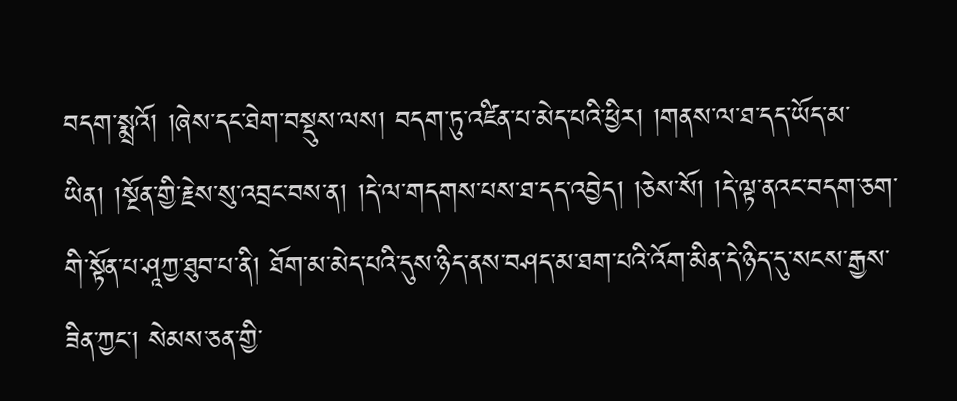བདག་སྨྲའོ། །ཞེས་དང་ཐེག་བསྡུས་ལས། བདག་ཏུ་འཛིན་པ་མེད་པའི་ཕྱིར། །གནས་ལ་ཐ་དད་ཡོད་མ་ཡིན། །སྔོན་གྱི་རྗེས་སུ་འབྲང་བས་ན། །དེ་ལ་གདགས་པས་ཐ་དད་འབྱེད། །ཅེས་སོ། །དེ་ལྟ་ནའང་བདག་ཅག་གི་སྟོན་པ་ཤཱཀྱ་ཐུབ་པ་ནི། ཐོག་མ་མེད་པའི་དུས་ཉིད་ནས་བཤད་མ་ཐག་པའི་འོག་མིན་དེ་ཉིད་དུ་སངས་རྒྱས་ཟིན་ཀྱང་། སེམས་ཅན་གྱི་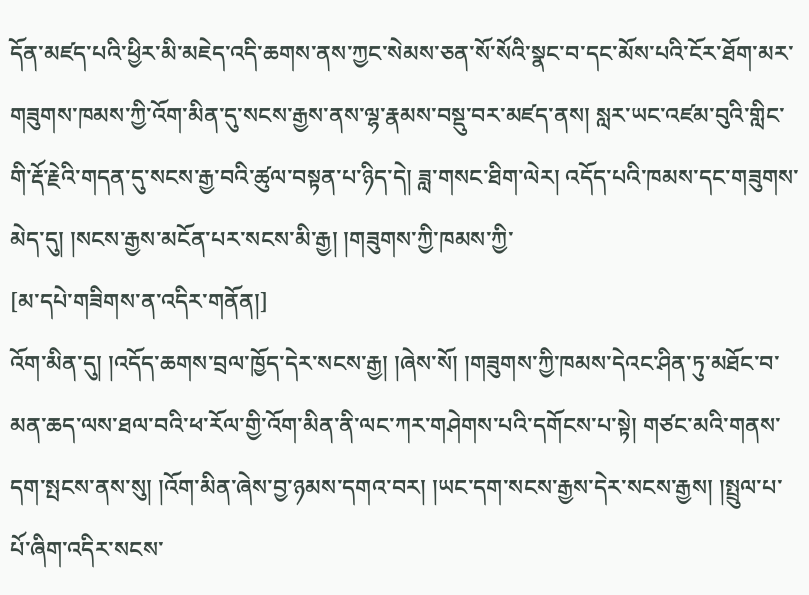དོན་མཛད་པའི་ཕྱིར་མི་མཇེད་འདི་ཆགས་ནས་ཀྱང་སེམས་ཅན་སོ་སོའི་སྣང་བ་དང་མོས་པའི་ངོར་ཐོག་མར་གཟུགས་ཁམས་ཀྱི་འོག་མིན་དུ་སངས་རྒྱས་ནས་ལྷ་རྣམས་བསྡུ་བར་མཛད་ནས། སླར་ཡང་འཛམ་བུའི་གླིང་གི་རྡོ་རྗེའི་གདན་དུ་སངས་རྒྱ་བའི་ཚུལ་བསྟན་པ་ཉིད་དེ། ཟླ་གསང་ཐིག་ལེར། འདོད་པའི་ཁམས་དང་གཟུགས་མེད་དུ། །སངས་རྒྱས་མངོན་པར་སངས་མི་རྒྱ། །གཟུགས་ཀྱི་ཁམས་ཀྱི་
[མ་དཔེ་གཟིགས་ན་འདིར་གནོན།]
འོག་མིན་དུ། །འདོད་ཆགས་བྲལ་ཁྱོད་དེར་སངས་རྒྱ། །ཞེས་སོ། །གཟུགས་ཀྱི་ཁམས་དེའང་ཤིན་ཏུ་མཐོང་བ་མན་ཆད་ལས་ཐལ་བའི་ཕ་རོལ་གྱི་འོག་མིན་ནི་ལང་ཀར་གཤེགས་པའི་དགོངས་པ་སྟེ། གཙང་མའི་གནས་དག་སྤངས་ནས་སུ། །འོག་མིན་ཞེས་བྱ་ཉམས་དགའ་བར། །ཡང་དག་སངས་རྒྱས་དེར་སངས་རྒྱས། །སྤྲུལ་པ་པོ་ཞིག་འདིར་སངས་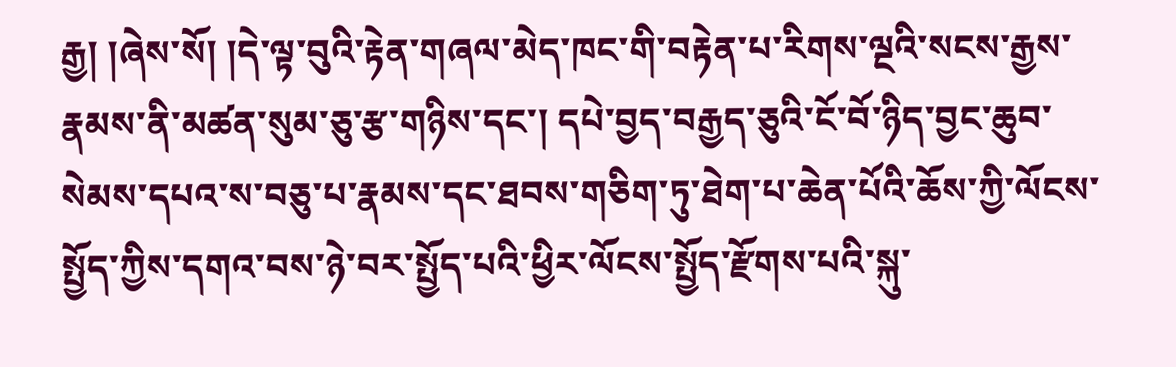རྒྱ། །ཞེས་སོ། །དེ་ལྟ་བུའི་རྟེན་གཞལ་མེད་ཁང་གི་བརྟེན་པ་རིགས་ལྔའི་སངས་རྒྱས་རྣམས་ནི་མཚན་སུམ་ཅུ་རྩ་གཉིས་དང་། དཔེ་བྱད་བརྒྱད་ཅུའི་ངོ་བོ་ཉིད་བྱང་ཆུབ་སེམས་དཔའ་ས་བཅུ་པ་རྣམས་དང་ཐབས་གཅིག་ཏུ་ཐེག་པ་ཆེན་པོའི་ཆོས་ཀྱི་ལོངས་སྤྱོད་ཀྱིས་དགའ་བས་ཉེ་བར་སྤྱོད་པའི་ཕྱིར་ལོངས་སྤྱོད་རྫོགས་པའི་སྐུ་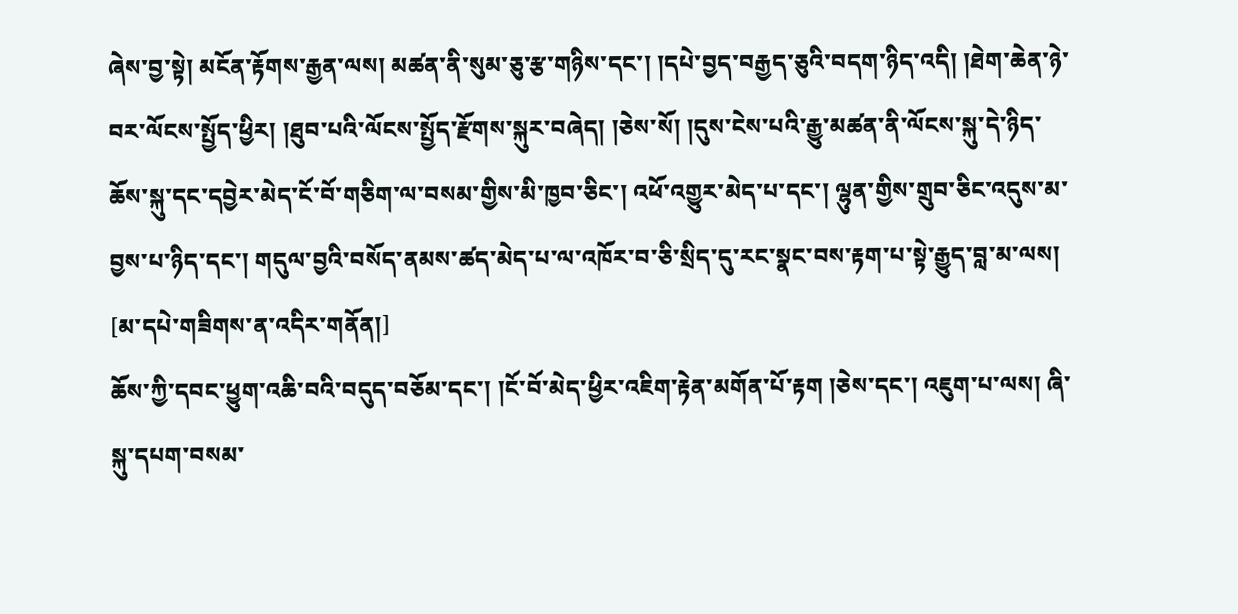ཞེས་བྱ་སྟེ། མངོན་རྟོགས་རྒྱན་ལས། མཚན་ནི་སུམ་ཅུ་རྩ་གཉིས་དང་། །དཔེ་བྱད་བརྒྱད་ཅུའི་བདག་ཉིད་འདི། །ཐེག་ཆེན་ཉེ་བར་ལོངས་སྤྱོད་ཕྱིར། །ཐུབ་པའི་ལོངས་སྤྱོད་རྫོགས་སྐུར་བཞེད། །ཅེས་སོ། །དུས་ངེས་པའི་རྒྱུ་མཚན་ནི་ལོངས་སྐུ་དེ་ཉིད་ཆོས་སྐུ་དང་དབྱེར་མེད་ངོ་བོ་གཅིག་ལ་བསམ་གྱིས་མི་ཁྱབ་ཅིང་། འཕོ་འགྱུར་མེད་པ་དང་། ལྷུན་གྱིས་གྲུབ་ཅིང་འདུས་མ་བྱས་པ་ཉིད་དང་། གདུལ་བྱའི་བསོད་ནམས་ཚད་མེད་པ་ལ་འཁོར་བ་ཅི་སྲིད་དུ་རང་སྣང་བས་རྟག་པ་སྟེ་རྒྱུད་བླ་མ་ལས།
[མ་དཔེ་གཟིགས་ན་འདིར་གནོན།]
ཆོས་ཀྱི་དབང་ཕྱུག་འཆི་བའི་བདུད་བཅོམ་དང་། །ངོ་བོ་མེད་ཕྱིར་འཇིག་རྟེན་མགོན་པོ་རྟག །ཅེས་དང་། འཇུག་པ་ལས། ཞི་སྐུ་དཔག་བསམ་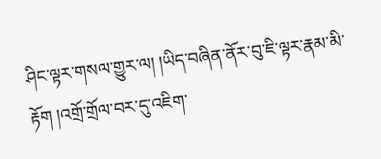ཤིང་ལྟར་གསལ་གྱུར་ལ། །ཡིད་བཞིན་ནོར་བུ་ཇི་ལྟར་རྣམ་མི་རྟོག །འགྲོ་གྲོལ་བར་དུ་འཇིག་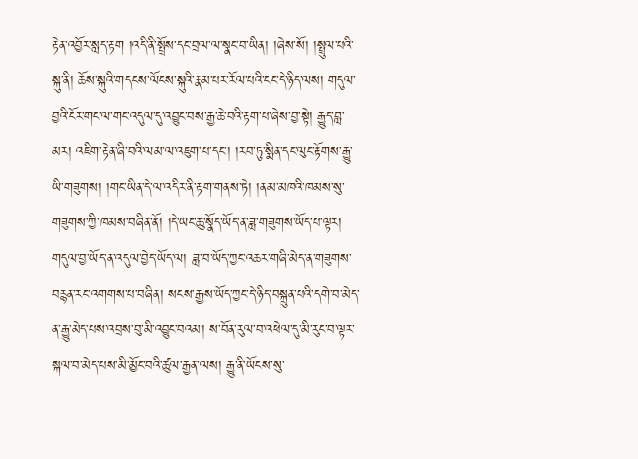རྟེན་འབྱོར་སླད་རྟག །འདི་ནི་སྤྲོས་དང་བྲལ་ལ་སྣང་བ་ཡིན། །ཞེས་སོ། །སྤྲུལ་པའི་སྐུ་ནི། ཆོས་སྐུའི་གདངས་ལོངས་སྐུའི་རྣམ་པར་རོལ་པའི་ངང་དེ་ཉིད་ལས། གདུལ་བྱའི་ངོར་གང་ལ་གང་འདུལ་དུ་འབྱུང་བས་རྒྱ་ཆེ་བའི་རྟག་པ་ཞེས་བྱ་སྟེ། རྒྱུད་བླ་མར། འཇིག་རྟེན་ཞི་བའི་ལམ་ལ་འཇུག་པ་དང་། །རབ་ཏུ་སྨིན་དང་ལུང་རྟོགས་རྒྱུ་ཡི་གཟུགས། །གང་ཡིན་དེ་ལ་འདིར་ནི་རྟག་གནས་ཏེ། །ནམ་མཁའི་ཁམས་སུ་གཟུགས་ཀྱི་ཁམས་བཞིན་ནོ། །དེ་ཡང་ཆུ་སྣོད་ཡོད་ན་ཟླ་གཟུགས་ཡོད་པ་ལྟར། གདུལ་བྱ་ཡོད་ན་འདུལ་བྱེད་ཡོད་ལ། ཟླ་བ་ཡོད་ཀྱང་འཆར་གཞི་མེད་ན་གཟུགས་བརྙན་རང་འགགས་པ་བཞིན། སངས་རྒྱས་ཡོད་ཀྱང་དེ་ཉིད་བསྐྲུན་པའི་དགེ་བ་མེད་ན་རྒྱུ་མེད་པས་འབྲས་བུ་མི་འབྱུང་བའམ། ས་བོན་རུལ་བ་འཕེལ་དུ་མི་རུང་བ་ལྟར་སྐལ་བ་མེད་པས་མི་མྱོང་བའི་ཚུལ་རྒྱན་ལས། རྒྱུ་ནི་ཡོངས་སུ་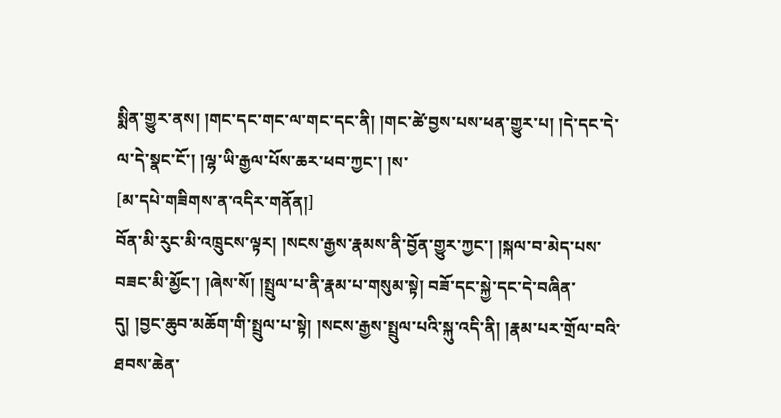སྨིན་གྱུར་ནས། །གང་དང་གང་ལ་གང་དང་ནི། །གང་ཚེ་བྱས་པས་ཕན་གྱུར་པ། །དེ་དང་དེ་ལ་དེ་སྣང་ངོ་། །ལྷ་ཡི་རྒྱལ་པོས་ཆར་ཕབ་ཀྱང་། །ས་
[མ་དཔེ་གཟིགས་ན་འདིར་གནོན།]
བོན་མི་རུང་མི་འཁྲུངས་ལྟར། །སངས་རྒྱས་རྣམས་ནི་བྱོན་གྱུར་ཀྱང་། །སྐལ་བ་མེད་པས་བཟང་མི་མྱོང་། །ཞེས་སོ། །སྤྲུལ་པ་ནི་རྣམ་པ་གསུམ་སྟེ། བཟོ་དང་སྐྱེ་དང་དེ་བཞིན་དུ། །བྱང་ཆུབ་མཆོག་གི་སྤྲུལ་པ་སྟེ། །སངས་རྒྱས་སྤྲུལ་པའི་སྐུ་འདི་ནི། །རྣམ་པར་གྲོལ་བའི་ཐབས་ཆེན་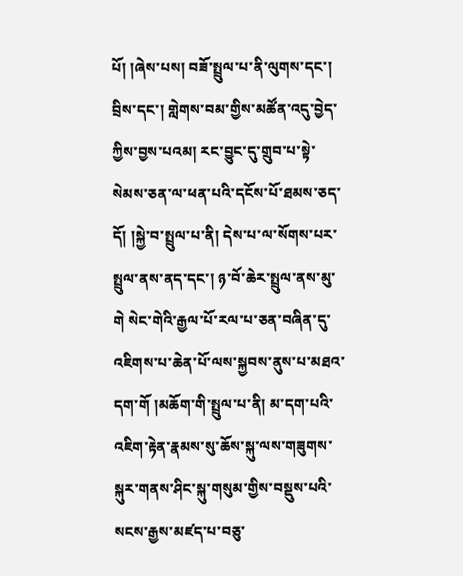པོ། །ཞེས་པས། བཟོ་སྤྲུལ་པ་ནི་ལུགས་དང་། བྲིས་དང་། གླེགས་བམ་གྱིས་མཚོན་འདུ་བྱེད་ཀྱིས་བྱས་པའམ། རང་བྱུང་དུ་གྲུབ་པ་སྟེ་སེམས་ཅན་ལ་ཕན་པའི་དངོས་པོ་ཐམས་ཅད་དོ། །སྐྱེ་བ་སྤྲུལ་པ་ནི། དེས་པ་ལ་སོགས་པར་སྤྲུལ་ནས་ནད་དང་། ཉ་བོ་ཆེར་སྤྲུལ་ནས་མུ་གེ སེང་གེའི་རྒྱལ་པོ་རལ་པ་ཅན་བཞིན་དུ་འཇིགས་པ་ཆེན་པོ་ལས་སྐྱབས་ནུས་པ་མཐའ་དག་གོ །མཆོག་གི་སྤྲུལ་པ་ནི། མ་དག་པའི་འཇིག་རྟེན་རྣམས་སུ་ཆོས་སྐུ་ལས་གཟུགས་སྐུར་གནས་ཤིང་སྐུ་གསུམ་གྱིས་བསྡུས་པའི་སངས་རྒྱས་མཛད་པ་བཅུ་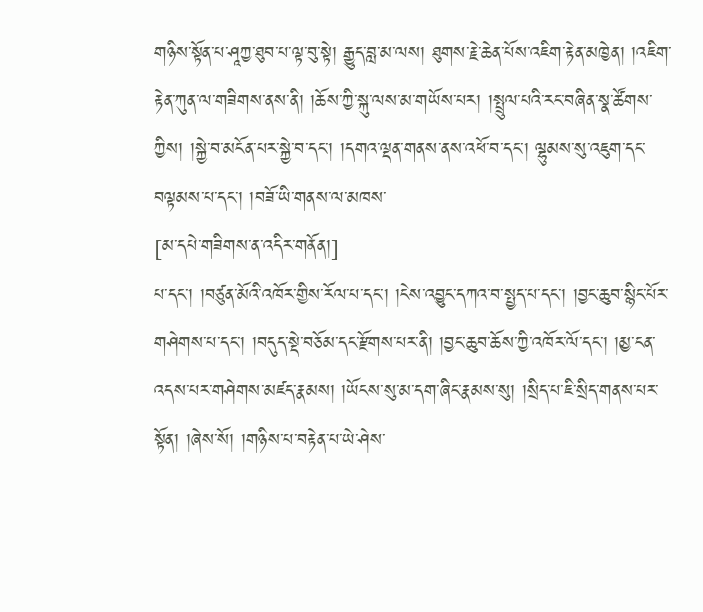གཉིས་སྟོན་པ་ཤཱཀྱ་ཐུབ་པ་ལྟ་བུ་སྟེ། རྒྱུད་བླ་མ་ལས། ཐུགས་རྗེ་ཆེན་པོས་འཇིག་རྟེན་མཁྱེན། །འཇིག་རྟེན་ཀུན་ལ་གཟིགས་ནས་ནི། །ཆོས་ཀྱི་སྐུ་ལས་མ་གཡོས་པར། །སྤྲུལ་པའི་རང་བཞིན་སྣ་ཚོགས་ཀྱིས། །སྐྱེ་བ་མངོན་པར་སྐྱེ་བ་དང་། །དགའ་ལྡན་གནས་ནས་འཕོ་བ་དང་། ལྷུམས་སུ་འཇུག་དང་བལྟམས་པ་དང་། །བཟོ་ཡི་གནས་ལ་མཁས་
[མ་དཔེ་གཟིགས་ན་འདིར་གནོན།]
པ་དང་། །བཙུན་མོའི་འཁོར་གྱིས་རོལ་པ་དང་། །ངེས་འབྱུང་དཀའ་བ་སྤྱད་པ་དང་། །བྱང་ཆུབ་སྙིང་པོར་གཤེགས་པ་དང་། །བདུད་སྡེ་བཅོམ་དང་རྫོགས་པར་ནི། །བྱང་ཆུབ་ཆོས་ཀྱི་འཁོར་ལོ་དང་། །མྱ་ངན་འདས་པར་གཤེགས་མཛད་རྣམས། །ཡོངས་སུ་མ་དག་ཞིང་རྣམས་སུ། །སྲིད་པ་ཇི་སྲིད་གནས་པར་སྟོན། །ཞེས་སོ། །གཉིས་པ་བརྟེན་པ་ཡེ་ཤེས་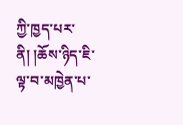ཀྱི་ཁྱད་པར་ནི། །ཆོས་ཉིད་ཇི་ལྟ་བ་མཁྱེན་པ་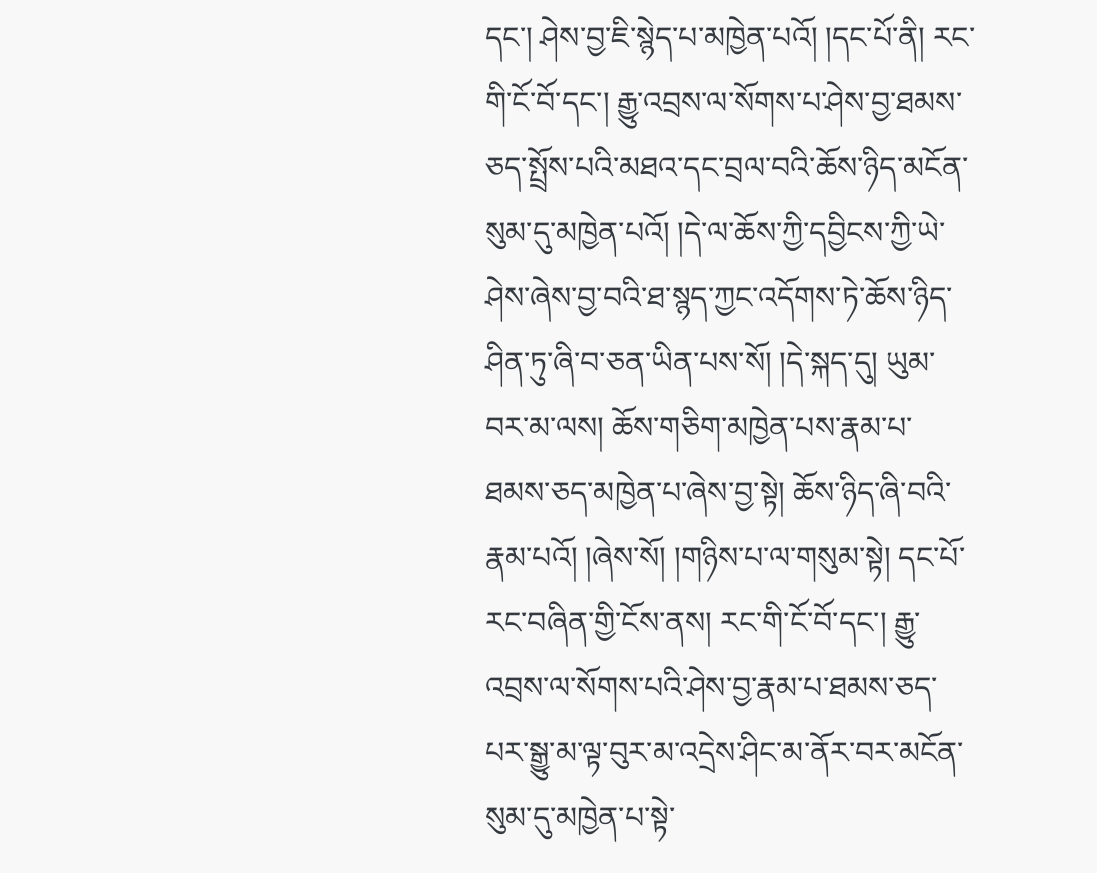དང་། ཤེས་བྱ་ཇི་སྙེད་པ་མཁྱེན་པའོ། །དང་པོ་ནི། རང་གི་ངོ་བོ་དང་། རྒྱུ་འབྲས་ལ་སོགས་པ་ཤེས་བྱ་ཐམས་ཅད་སྤྲོས་པའི་མཐའ་དང་བྲལ་བའི་ཆོས་ཉིད་མངོན་སུམ་དུ་མཁྱེན་པའོ། །དེ་ལ་ཆོས་ཀྱི་དབྱིངས་ཀྱི་ཡེ་ཤེས་ཞེས་བྱ་བའི་ཐ་སྙད་ཀྱང་འདོགས་ཏེ་ཆོས་ཉིད་ཤིན་ཏུ་ཞི་བ་ཅན་ཡིན་པས་སོ། །དེ་སྐད་དུ། ཡུམ་བར་མ་ལས། ཆོས་གཅིག་མཁྱེན་པས་རྣམ་པ་ཐམས་ཅད་མཁྱེན་པ་ཞེས་བྱ་སྟེ། ཆོས་ཉིད་ཞི་བའི་རྣམ་པའོ། །ཞེས་སོ། །གཉིས་པ་ལ་གསུམ་སྟེ། དང་པོ་རང་བཞིན་གྱི་ངོས་ནས། རང་གི་ངོ་བོ་དང་། རྒྱུ་འབྲས་ལ་སོགས་པའི་ཤེས་བྱ་རྣམ་པ་ཐམས་ཅད་པར་སྒྱུ་མ་ལྟ་བུར་མ་འདྲེས་ཤིང་མ་ནོར་བར་མངོན་སུམ་དུ་མཁྱེན་པ་སྟེ་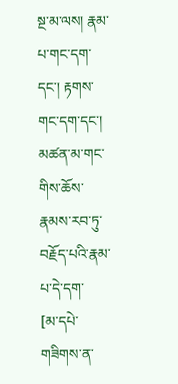སྔ་མ་ལས། རྣམ་པ་གང་དག་དང་། རྟགས་གང་དག་དང་། མཚན་མ་གང་གིས་ཆོས་རྣམས་རབ་ཏུ་བརྗོད་པའི་རྣམ་པ་དེ་དག་
[མ་དཔེ་གཟིགས་ན་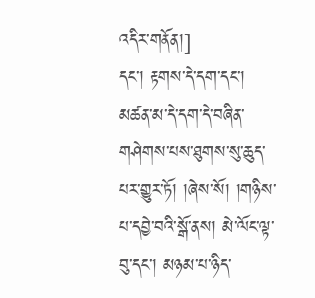འདིར་གནོན།]
དང་། རྟགས་དེ་དག་དང་། མཚན་མ་དེ་དག་དེ་བཞིན་གཤེགས་པས་ཐུགས་སུ་ཆུད་པར་གྱུར་ཏོ། །ཞེས་སོ། །གཉིས་པ་དབྱེ་བའི་སྒོ་ནས། མེ་ལོང་ལྟ་བུ་དང་། མཉམ་པ་ཉིད་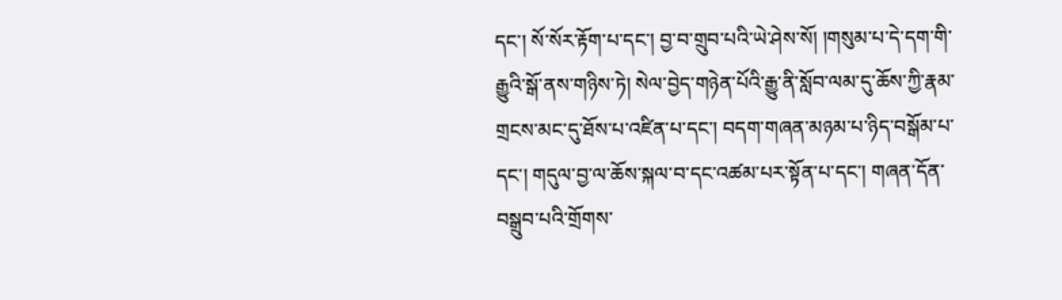དང་། སོ་སོར་རྟོག་པ་དང་། བྱ་བ་གྲུབ་པའི་ཡེ་ཤེས་སོ། །གསུམ་པ་དེ་དག་གི་རྒྱུའི་སྒོ་ནས་གཉིས་ཏེ། སེལ་བྱེད་གཉེན་པོའི་རྒྱུ་ནི་སློབ་ལམ་དུ་ཆོས་ཀྱི་རྣམ་གྲངས་མང་དུ་ཐོས་པ་འཛིན་པ་དང་། བདག་གཞན་མཉམ་པ་ཉིད་བསྒོམ་པ་དང་། གདུལ་བྱ་ལ་ཆོས་སྐལ་བ་དང་འཚམ་པར་སྟོན་པ་དང་། གཞན་དོན་བསྒྲུབ་པའི་གྲོགས་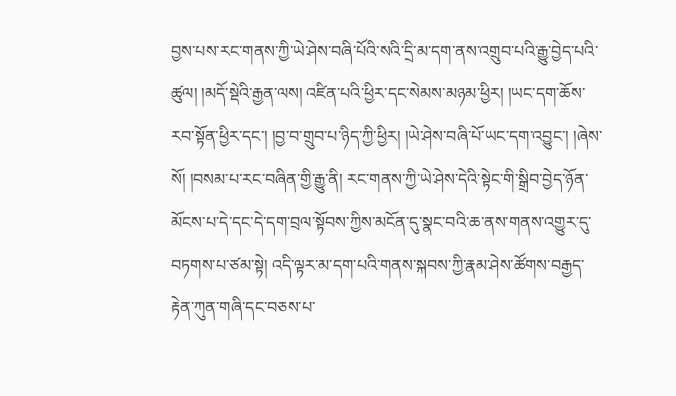བྱས་པས་རང་གནས་ཀྱི་ཡེ་ཤེས་བཞི་པོའི་སའི་དྲི་མ་དག་ནས་འགྲུབ་པའི་རྒྱུ་བྱེད་པའི་ཚུལ། །མདོ་སྡེའི་རྒྱན་ལས། འཛིན་པའི་ཕྱིར་དང་སེམས་མཉམ་ཕྱིར། །ཡང་དག་ཆོས་རབ་སྟོན་ཕྱིར་དང་། །བྱ་བ་གྲུབ་པ་ཉིད་ཀྱི་ཕྱིར། །ཡེ་ཤེས་བཞི་པོ་ཡང་དག་འབྱུང་། །ཞེས་སོ། །བསམ་པ་རང་བཞིན་གྱི་རྒྱུ་ནི། རང་གནས་ཀྱི་ཡེ་ཤེས་དེའི་སྟེང་གི་སྒྲིབ་བྱེད་ཉོན་མོངས་པ་དེ་དང་དེ་དག་བྲལ་སྟོབས་ཀྱིས་མངོན་དུ་སྣང་བའི་ཆ་ནས་གནས་འགྱུར་དུ་བཏགས་པ་ཙམ་སྟེ། འདི་ལྟར་མ་དག་པའི་གནས་སྐབས་ཀྱི་རྣམ་ཤེས་ཚོགས་བརྒྱད་རྟེན་ཀུན་གཞི་དང་བཅས་པ་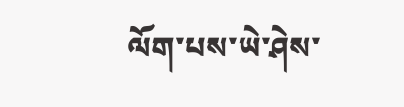ལོག་པས་ཡེ་ཤེས་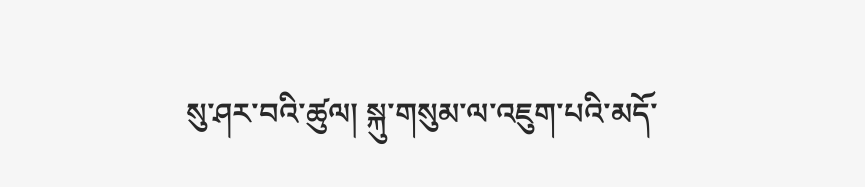སུ་ཤར་བའི་ཚུལ། སྐུ་གསུམ་ལ་འཇུག་པའི་མདོ་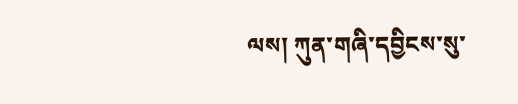ལས། ཀུན་གཞི་དབྱིངས་སུ་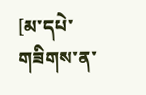[མ་དཔེ་གཟིགས་ན་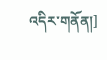འདིར་གནོན།]